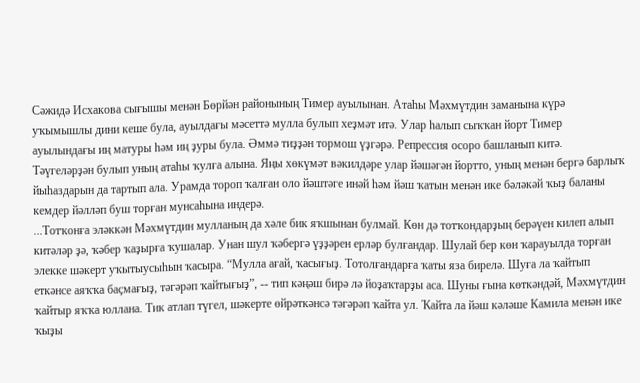Сәжидә Исхакова сығышы менән Бөрйән районының Тимер ауылынан. Атаһы Мәхмүтдин заманына күрә уҡымышлы дини кеше була, ауылдағы мәсеттә мулла булып хеҙмәт итә. Улар һалып сыҡҡан йорт Тимер ауылындағы иң матуры һәм иң ҙуры була. Әммә тиҙҙән тормош үҙгәрә. Репрессия осоро башланып китә. Тәүгеләрҙән булып уның атаһы ҡулға алына. Яңы хөкүмәт вәкилдәре улар йәшәгән йортто, уның менән бергә барлыҡ йыһаздарын да тартып ала. Урамда тороп ҡалған оло йәштәге инәй һәм йәш ҡатын менән ике бәләкәй ҡыҙ баланы кемдер йәлләп буш торған мунсаһына индерә.
...Тотҡонға эләккән Мәхмүтдин мулланың да хәле бик яҡшынан булмай. Көн дә тотҡондарҙың берәүен килеп алып китәләр ҙә, ҡәбер ҡаҙырға ҡушалар. Унан шул ҡәбергә үҙҙәрен ерләр булғандар. Шулай бер көн ҡарауылда торған элекке шәкерт уҡытыусыһын ҡасыра. “Мулла ағай, ҡасығыҙ. Тотолғандарға ҡаты яза бирелә. Шуға ла ҡайтып еткәнсе аяҡҡа баҫмағыҙ, тәгәрәп ҡайтығыҙ”, -- тип кәңәш бирә лә йоҙаҡтарҙы аса. Шуны ғына көткәндәй, Мәхмүтдин ҡайтыр яҡҡа юллана. Тик атлап түгел, шәкерте өйрәткәнсә тәгәрәп ҡайта ул. Ҡайта ла йәш кәләше Камила менән ике ҡыҙы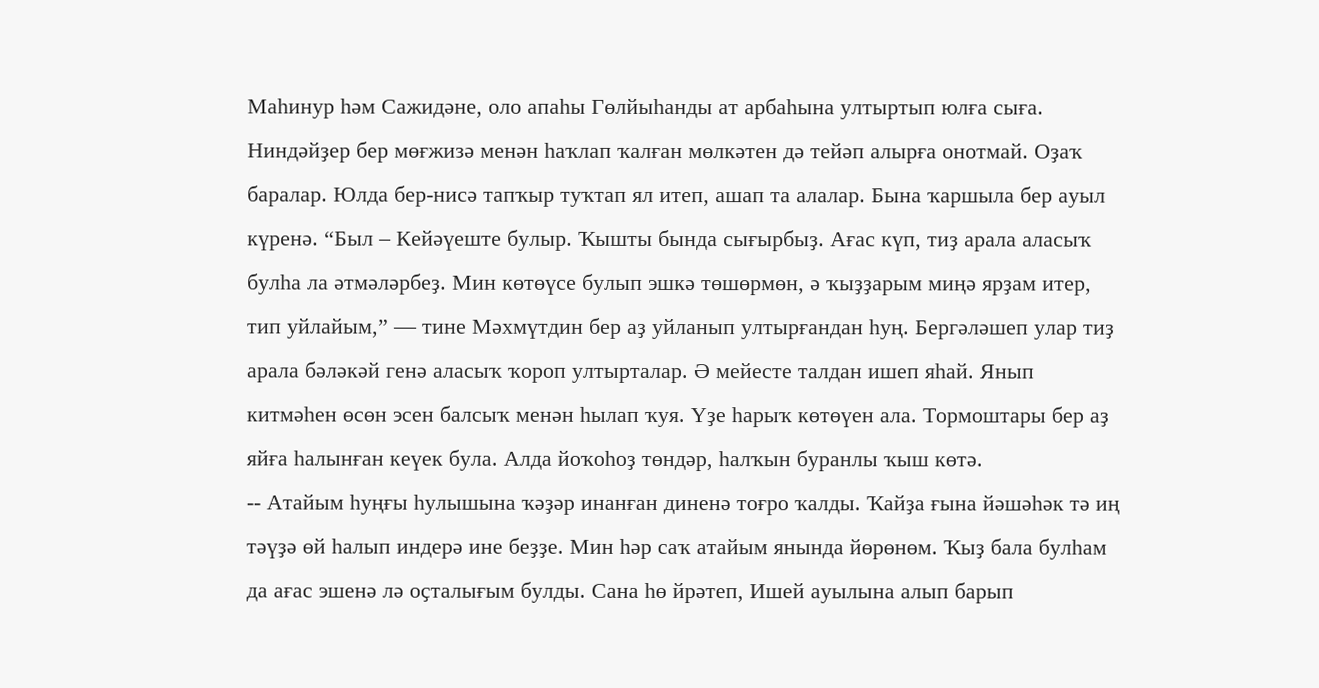Маһинур һәм Сажидәне, оло апаһы Гөлйыһанды ат арбаһына ултыртып юлға сыға. Ниндәйҙер бер мөғжизә менән һаҡлап ҡалған мөлкәтен дә тейәп алырға онотмай. Оҙаҡ баралар. Юлда бер-нисә тапҡыр туҡтап ял итеп, ашап та алалар. Бына ҡаршыла бер ауыл күренә. “Был – Кейәүеште булыр. Ҡышты бында сығырбыҙ. Ағас күп, тиҙ арала аласыҡ булһа ла әтмәләрбеҙ. Мин көтөүсе булып эшкә төшөрмөн, ә ҡыҙҙарым миңә ярҙам итер, тип уйлайым,” — тине Мәхмүтдин бер аҙ уйланып ултырғандан һуң. Бергәләшеп улар тиҙ арала бәләкәй генә аласыҡ ҡороп ултырталар. Ә мейесте талдан ишеп яһай. Янып китмәһен өсөн эсен балсыҡ менән һылап ҡуя. Үҙе һарыҡ көтөүен ала. Тормоштары бер аҙ яйға һалынған кеүек була. Алда йоҡоһоҙ төндәр, һалҡын буранлы ҡыш көтә.
-- Атайым һуңғы һулышына ҡәҙәр инанған диненә тоғро ҡалды. Ҡайҙа ғына йәшәһәк тә иң тәүҙә өй һалып индерә ине беҙҙе. Мин һәр саҡ атайым янында йөрөнөм. Ҡыҙ бала булһам да ағас эшенә лә оҫталығым булды. Сана һө йрәтеп, Ишей ауылына алып барып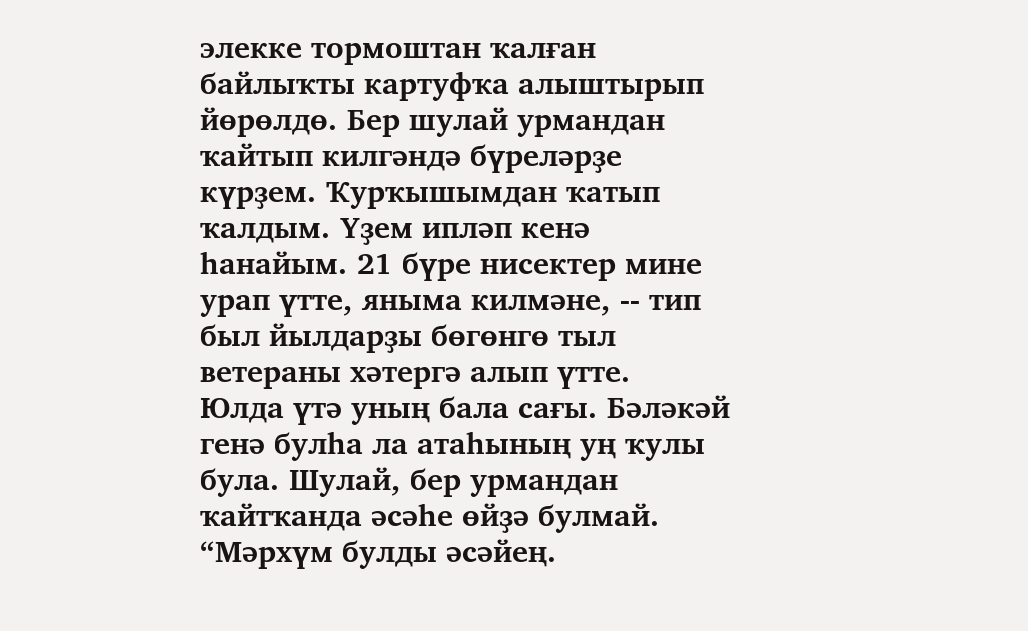элекке тормоштан ҡалған байлыҡты картуфҡа алыштырып йөрөлдө. Бер шулай урмандан ҡайтып килгәндә бүреләрҙе күрҙем. Ҡурҡышымдан ҡатып ҡалдым. Үҙем ипләп кенә һанайым. 21 бүре нисектер мине урап үтте, яныма килмәне, -- тип был йылдарҙы бөгөнгө тыл ветераны хәтергә алып үтте.
Юлда үтә уның бала сағы. Бәләкәй генә булһа ла атаһының уң ҡулы була. Шулай, бер урмандан ҡайтҡанда әсәһе өйҙә булмай. “Мәрхүм булды әсәйең.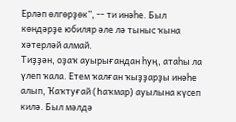Ерләп өлгөрҙөк”, -- ти инәһе. Был көндәрҙе юбиляр әле лә тыныс ҡына хәтерләй алмай.
Тиҙҙән, оҙаҡ ауырығандан һуң, атаһы ла үлеп ҡала. Етем ҡалған ҡыҙҙарҙы инәһе алып, Ҡаҡтуғай (Һаҡмар) ауылына күсеп килә. Был мәлдә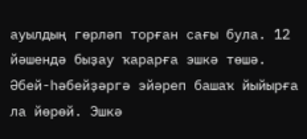ауылдың гөрләп торған сағы була. 12 йәшендә быҙау ҡарарға эшкә төшә. Әбей-һәбейҙәргә эйәреп башаҡ йыйырға ла йөрөй. Эшкә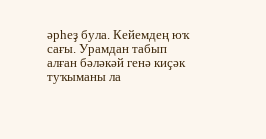әрһеҙ була. Кейемдең юҡ сағы. Урамдан табып алған бәләкәй генә киҫәк туҡыманы ла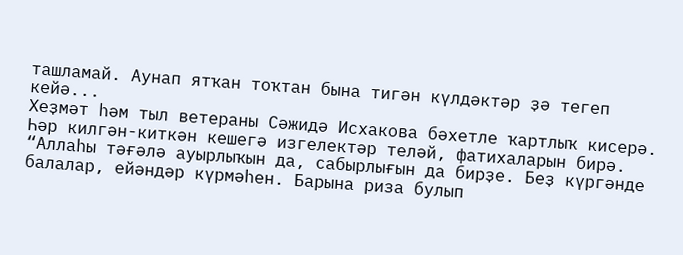ташламай. Аунап ятҡан тоҡтан бына тигән күлдәктәр ҙә тегеп кейә...
Хеҙмәт һәм тыл ветераны Сәжидә Исхакова бәхетле ҡартлыҡ кисерә. Һәр килгән-киткән кешегә изгелектәр теләй, фатихаларын бирә. “Аллаһы тәғәлә ауырлыҡын да, сабырлығын да бирҙе. Беҙ күргәнде балалар, ейәндәр күрмәһен. Барына риза булып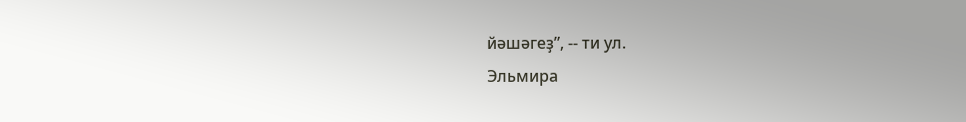йәшәгеҙ”, -- ти ул.
Эльмира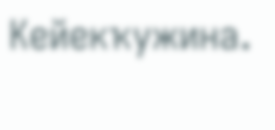Кейекҡужина.